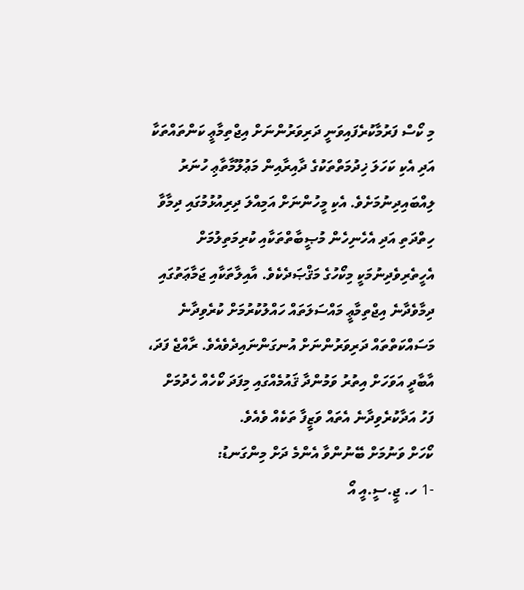މި ކޯސް ފަރުމާކުރެފައިވަނީ ދަރިވަރުންނަށް އިޖްތިމާޢީ ކަންތައްތަކާ އަދި އެކި ކަހަލަ ޚިދުމަތްތަކުގެ ދާއިރާއިން މަޢުލޫމާތާޢި ހުނަރު ލިއްބައިދިނުމަށެވެ. އެކި މީހުންނަށް އަމިއްލަ ދިރިއުޅުމުގައި ދިމާވާ ހިތްދަތި އަދި އެހެނިހެން މުޞީބާތްތަކާއި ކުރިމަތިލުމަށް އެހީތެރިވެދިނުމަކީ މިކޯހުގެ މަޤްޞަދެކެވެ. އާއިލާތަކާއި ޖަމާޢަތުގައި ދިމާވެދާނެ އިޖްތިމާޢީ މައްސަލަތައް ހައްލުކުރުމަށް ކުރެވިދާނެ މަސައްކަތްތައް ދަރިވަރުންނަށް އުނގަންނައިދެވެއެވެ. ރާއްޖެ ފަދަ، އާބާދީ އަވަހަށް އިތުރު ވަމުންދާ ޤައުމެއްގައި މިފަދަ ކޯހެއް ހެދުމަށް ފަހު އަދާކުރެވިދާނެ އެތައް ވަޒީފާ ތަކެއް ވެއެވެ.
ކޯހަށް ވަނުމަށް ބޭނުންވާ އެންމެ ދަށް މިންގަނޑު:
-1 ހ. ޖީ.ސީ.އީ އޯ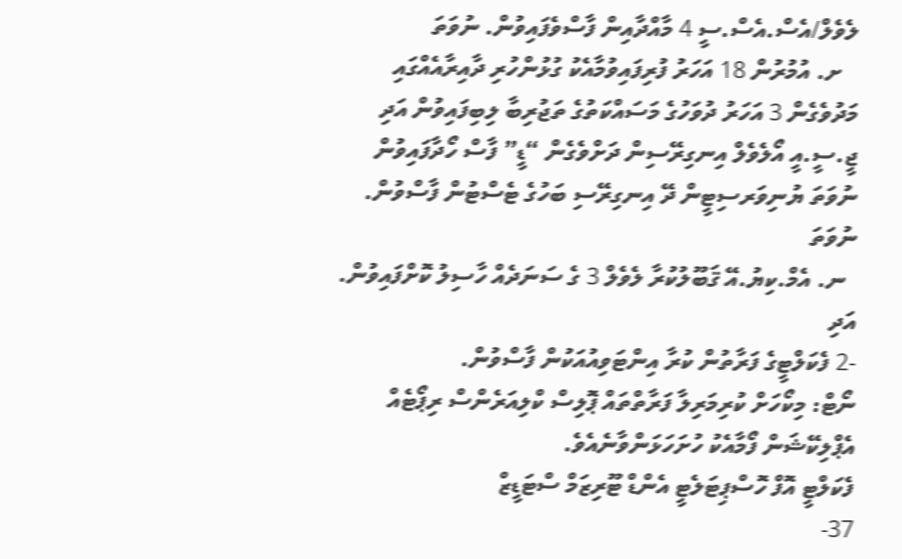ލެވެލް/އެސް.އެސް.ސީ 4 މާއްދާއިން ފާސްވެފައިވުން. ނުވަތަ
   ށ. އުމުރުން 18 އަހަރު ފުރިފައިވުމާއެކު ގުޅުންހުރި ދާއިރާއެއްގައި މަދުވެގެން 3 އަހަރު ދުވަހުގެ މަސައްކަތުގެ ތަޖުރިބާ ލިބިފައިވުން އަދި ޖީ.ސީ.އީ އޯލެވެލް އިނގިރޭސިން ދަށްވެގެން “ޑީ” ފާސް ހޯދާފައިވުން ނުވަތަ ޔުނިވަރސިޓީން ދޭ އިނގިރޭސި ބަހުގެ ޓެސްޓުން ފާސްވުން. ނުވަތަ
  ނ. އެމް.ކިޔު.އޭ ޤަބޫލުކުރާ ލެވެލް 3 ގެ ސަނަދެއް ހާސިލު ކޮށްފައިވުން.
އަދި
-2 ފެކަލްޓީގެ ފަރާތުން ކުރާ އިންޓަވިއުއަކުން ފާސްވުން.
ނޯޓް: މިކޯހަށް ކުރިމަރިލާ ފަރާތްތައް ޕޮލިސް ކްލިއަރެންސް ރިޕޯޓެއް އެޕްލިކޭޝަން ފޯމާއެކު ހުށަހަޅަންވާނެއެވެ.
ފެކަލްޓީ އޮފް ހޮސްޕިޓަލެޓީ އެންޑް ޓޫރިޒަމް ސްޓަޑީޒް
37-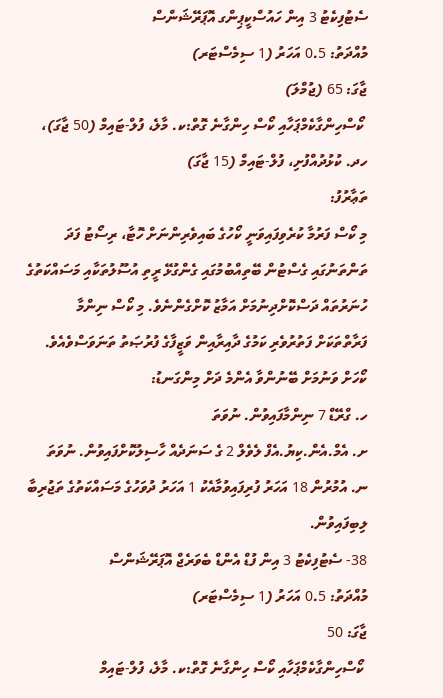ސެޓުފިކެޓު 3 އިން ހައުސްކީޕިންގ އޮޕަރޭޝަންސް
މުއްދަތު: 0.5 އަހަރު (1 ސިމެސްޓަރ)
ޖާގަ: 65 (ޖުމްލަ)
 ކޯސްހިންގާކެމްޕަހާއި ކޯސް ހިންގާނެ ގޮތް:ކ. މާލެ، ފުލް-ޓައިމް (50 ޖާގަ)، ހދ. ކުޅުދުއްފުށި، ފުލް-ޓައިމް (15 ޖާގަ)
ތަޢާރުފު:
މި ކޯސް ފަރުމާ ކުރެވިފައިވަނީ ކޯހުގެ ބައިވެރިންނަށް ހޮޓާ، ރިސޯޓު ފަދަ ތަންތަނުގައި ގެސްޓުން ބޭތިއްބުމުގައި ގެންގުޅޭ ރީތި އުސޫލުތަކާއި މަސައްކަތުގެ ހުނަރުތައް ދަސްކޮށްދިނުމަށް އަމާޒު ކޮށްގެންނެވެ. މި ކޯސް ނިންމާ ފަރާތްތަކަށް ފަތުރުވެރި ކަމުގެ ދާއިރާއިން ވަޒީފާގެ ފުރުޞަތު ތަނަވަސްވެއެވެ.
ކޯހަށް ވަނުމަށް ބޭނުންވާ އެންމެ ދަށް މިންގަނޑު:
ހ. ގްރޭޑް 7 ނިންމާފައިވުން. ނުވަތަ
ށ. އެމް.އެން.ކިޔު.އެފް ލެވެލް 2 ގެ ސަނަދެއް ހާސިލުކޮށްފައިވުން. ނުވަތަ
ނ. އުމުރުން 18 އަހަރު ފުރިފައިވުމާއެކު 1 އަހަރު ދުވަހުގެ މަސައްކަތުގެ ތަޖުރިބާ ލިބިފައިވުން.
38- ސެޓުފިކެޓު 3 އިން ފުޑް އެންޑް ބެވަރެޖް އޮޕަރޭޝަންސް
މުއްދަތު: 0.5 އަހަރު (1 ސިމެސްޓަރ)
ޖާގަ: 50
 ކޯސްހިންގާކެމްޕަހާއި ކޯސް ހިންގާނެ ގޮތް:ކ. މާލެ، ފުލް-ޓައިމް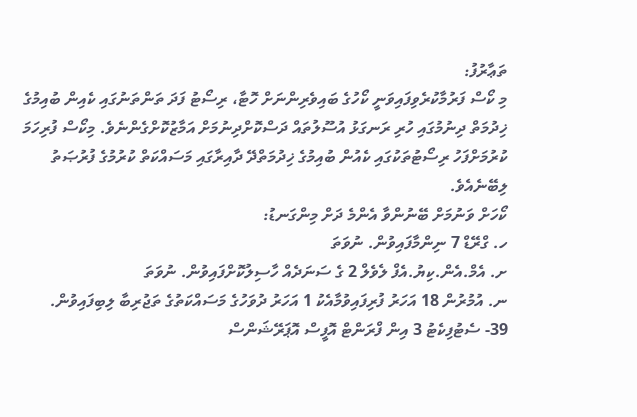ތަޢާރުފު:
މި ކޯސް ފަރުމާކުރެވިފައިވަނީ ކޯހުގެ ބައިވެރިންނަށް ހޮޓާ، ރިސޯޓު ފަދަ ތަންތަނުގައި ކެއިން ބުއިމުގެ ޚިދުމަތް ދިނުމުގައި ހުރި ރަނގަޅު އުސޫލުތައް ދަސްކޮށްދިނުމަށް އަމާޒުކޮށްގެންނެވެ. މިކޯސް ފުރިހަމަ ކުރުމަށްފަހު ރިސޯޓުތަކުގައި ކެއުން ބުއިމުގެ ޚިދުމަތްދޭ ދާއިރާގައި މަސައްކަތް ކުރުމުގެ ފުރުޞަތު ލިބޭނެއެވެ.
ކޯހަށް ވަނުމަށް ބޭނުންވާ އެންމެ ދަށް މިންގަނޑު:
ހ. ގްރޭޑް 7 ނިންމާފައިވުން. ނުވަތަ
ށ. އެމް.އެން.ކިޔު.އެފް ލެވެލް 2 ގެ ސަނަދެއް ހާސިލުކޮށްފައިވުން. ނުވަތަ
ނ. އުމުރުން 18 އަހަރު ފުރިފައިވުމާއެކު 1 އަހަރު ދުވަހުގެ މަސައްކަތުގެ ތަޖުރިބާ ލިބިފައިވުން.
39- ސެޓުފިކެޓު 3 އިން ފްރަންޓް އޮފީސް އޮޕަރޭޝަންސް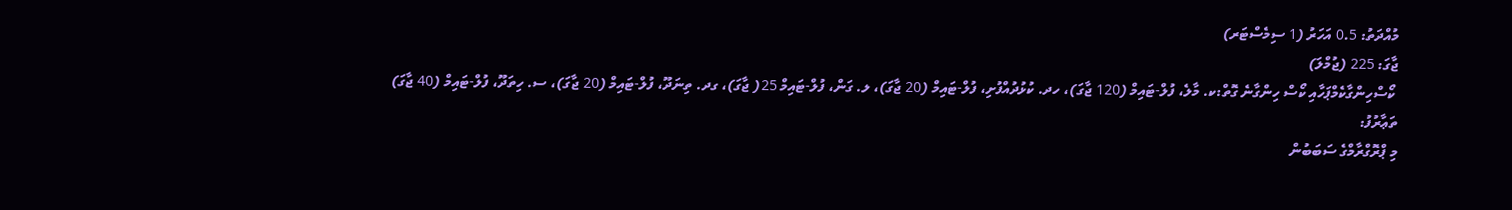މުއްދަތު: 0.5 އަހަރު (1 ސިމެސްޓަރ)
ޖާގަ: 225 (ޖުމްލަ)
 ކޯސްހިންގާކެމްޕަހާއި ކޯސް ހިންގާނެ ގޮތް:ކ. މާލެ، ފުލް-ޓައިމް (120 ޖާގަ)، ހދ. ކުޅުދުއްފުށި، ފުލް-ޓައިމް (20 ޖާގަ)، ލ. ގަން، ފުލް-ޓައިމް 25( ޖާގަ)، ގދ. ތިނަދޫ، ފުލް-ޓައިމް (20 ޖާގަ)، ސ. ހިތަދޫ، ފުލް-ޓައިމް (40 ޖާގަ)
ތަޢާރުފު:
މި ޕްރޮގްރާމްގެ ސަބަބުން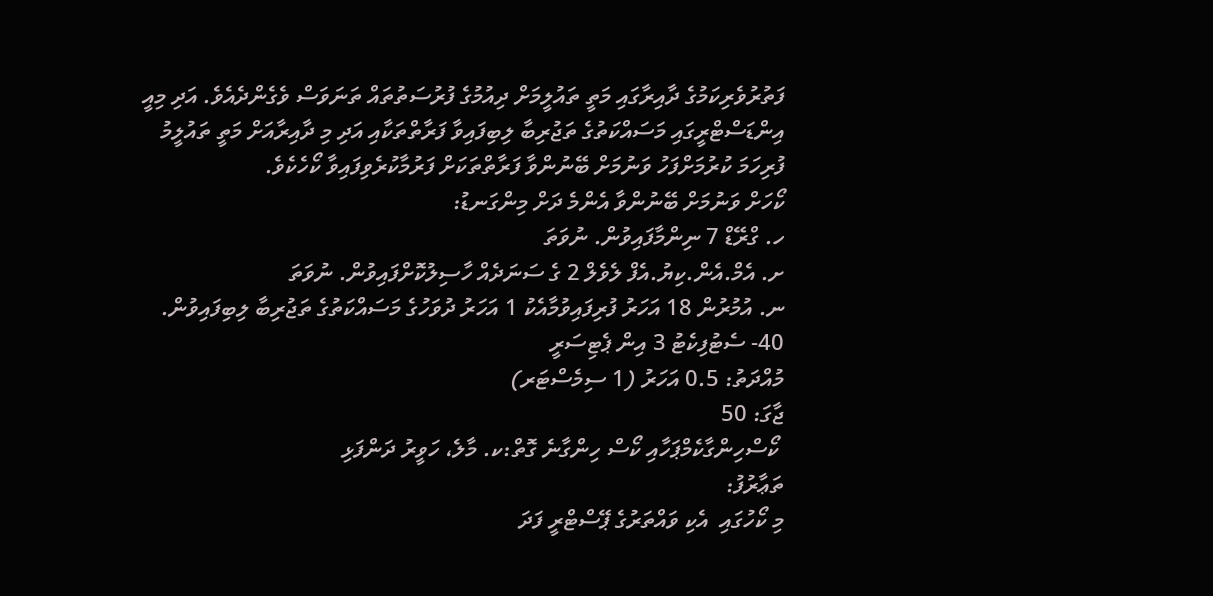ފަތުރުވެރިކަމުގެ ދާއިރާގައި މަތީ ތައުލީމަށް ދިއުމުގެ ފުރުސަތުތައް ތަނަވަސް ވެގެންދެއެވެ. އަދި މިއީ އިންޑަސްޓްރީގައި މަސައްކަތުގެ ތަޖުރިބާ ލިބިފައިވާ ފަރާތްތަކާއި އަދި މި ދާއިރާއަށް މަތީ ތައުލީމު ފުރިހަމަ ކުރުމަށްފަހު ވަނުމަށް ބޭނުންވާ ފަރާތްތަކަށް ފަރުމާކުރެވިފައިވާ ކޯހެކެވެ.
ކޯހަށް ވަނުމަށް ބޭނުންވާ އެންމެ ދަށް މިންގަނޑު:
ހ. ގްރޭޑް 7 ނިންމާފައިވުން. ނުވަތަ
ށ. އެމް.އެން.ކިޔު.އެފް ލެވެލް 2 ގެ ސަނަދެއް ހާސިލުކޮށްފައިވުން. ނުވަތަ
ނ. އުމުރުން 18 އަހަރު ފުރިފައިވުމާއެކު 1 އަހަރު ދުވަހުގެ މަސައްކަތުގެ ތަޖުރިބާ ލިބިފައިވުން.
40- ސެޓުފިކެޓު 3 އިން ޕެޓިސަރީ
މުއްދަތު: 0.5 އަހަރު (1 ސިމެސްޓަރ)
ޖާގަ: 50
 ކޯސްހިންގާކެމްޕަހާއި ކޯސް ހިންގާނެ ގޮތް:ކ. މާލެ، ހަވީރު ދަންފަޅި
ތަޢާރުފު:
މި ކޯހުގައި  އެކި ވައްތަރުގެ ޕޭސްޓްރީ ފަދަ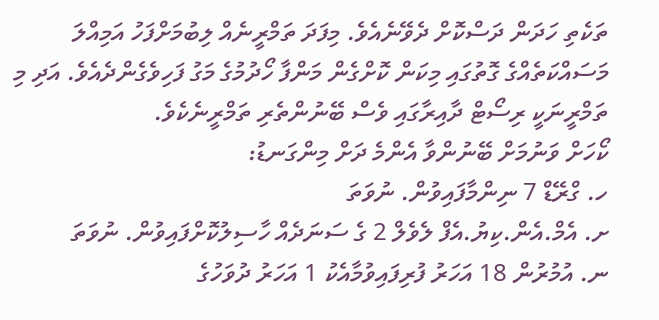ތަކެތި ހަދަން ދަސްކޮށް ދެވޭނެއެވެ. މިފަދަ ތަމްރީނެއް ލިބުމަށްފަހު އަމިއްލަ މަސައްކަތެއްގެ ގޮތުގައި މިކަން ކޮށްގެން މަންފާ ހޯދުމުގެ މަގު ފަހިވެގެންދެއެވެ. އަދި މި ތަމްރީނަކީ ރިސޯޓް ދާއިރާގައި ވެސް ބޭނުންތެރި ތަމްރީނެކެވެ.
ކޯހަށް ވަނުމަށް ބޭނުންވާ އެންމެ ދަށް މިންގަނޑު:
ހ. ގްރޭޑް 7 ނިންމާފައިވުން. ނުވަތަ
ށ. އެމް.އެން.ކިޔު.އެފް ލެވެލް 2 ގެ ސަނަދެއް ހާސިލުކޮށްފައިވުން. ނުވަތަ
ނ. އުމުރުން 18 އަހަރު ފުރިފައިވުމާއެކު 1 އަހަރު ދުވަހުގެ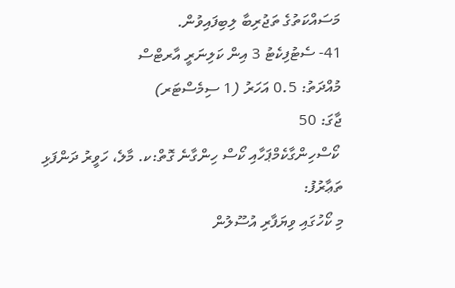މަސައްކަތުގެ ތަޖުރިބާ ލިބިފައިވުން.
41- ސެޓުފިކެޓު 3 އިން ކަލިނަރީ އާރޓްސް
މުއްދަތު: 0.5 އަހަރު (1 ސިމެސްޓަރ)
ޖާގަ: 50
 ކޯސްހިންގާކެމްޕަހާއި ކޯސް ހިންގާނެ ގޮތް:ކ. މާލެ، ހަވީރު ދަންފަޅި
ތަޢާރުފު:
މި ކޯހުގައި ވިޔަފާރި އުސޫލުން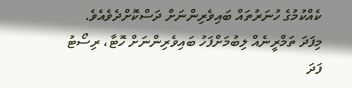ކެއްކުމުގެ ހުނަރުތައް ބައިވެރިންނަށް ދަސްކޮށްދެވެއެވެ. މިފަދަ ތަމްރީނެއް ލިބުމަށްފަހު ބައިވެރިންނަށް ހޮޓާ، ރިސޯޓު ފަދަ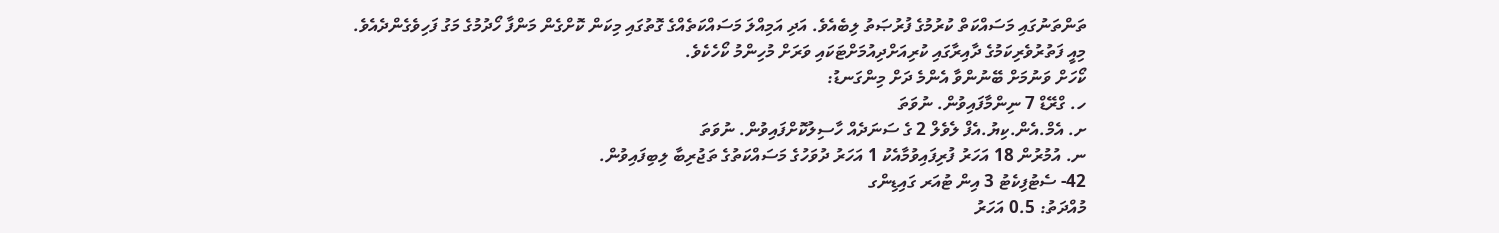ތަންތަނުގައި މަސައްކަތް ކުރުމުގެ ފުރުޞަތު ލިބެއެވެ. އަދި އަމިއްލަ މަސައްކަތެއްގެ ގޮތުގައި މިކަން ކޮށްގެން މަންފާ ހޯދުމުގެ މަގު ފަހިވެގެންދެއެވެ. މިއީ ފަތުރުވެރިކަމުގެ ދާއިރާގައި ކުރިއަށްދިއުމަށްޓަކައި ވަރަށް މުހިންމު ކޯހެކެވެ.
ކޯހަށް ވަނުމަށް ބޭނުންވާ އެންމެ ދަށް މިންގަނޑު:
ހ. ގްރޭޑް 7 ނިންމާފައިވުން. ނުވަތަ
ށ. އެމް.އެން.ކިޔު.އެފް ލެވެލް 2 ގެ ސަނަދެއް ހާސިލުކޮށްފައިވުން. ނުވަތަ
ނ. އުމުރުން 18 އަހަރު ފުރިފައިވުމާއެކު 1 އަހަރު ދުވަހުގެ މަސައްކަތުގެ ތަޖުރިބާ ލިބިފައިވުން.
42- ސެޓުފިކެޓު 3 އިން ޓުއަރ ގައިޑިންގ
މުއްދަތު: 0.5 އަހަރު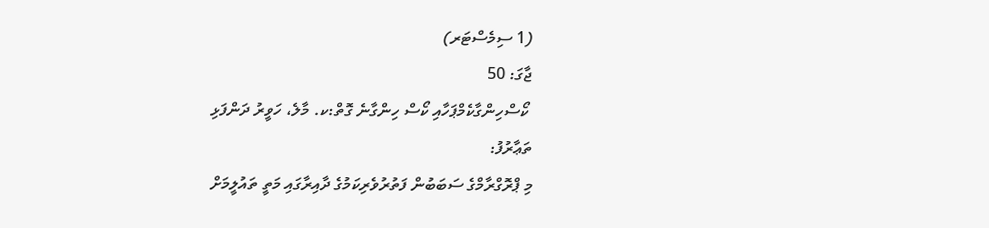(1 ސިމެސްޓަރ)
ޖާގަ: 50
 ކޯސްހިންގާކެމްޕަހާއި ކޯސް ހިންގާނެ ގޮތް:ކ. މާލެ، ހަވީރު ދަންފަޅި
ތަޢާރުފު:
މި ޕްރޮގްރާމްގެ ސަބަބުން ފަތުރުވެރިކަމުގެ ދާއިރާގައި މަތީ ތައުލީމަށް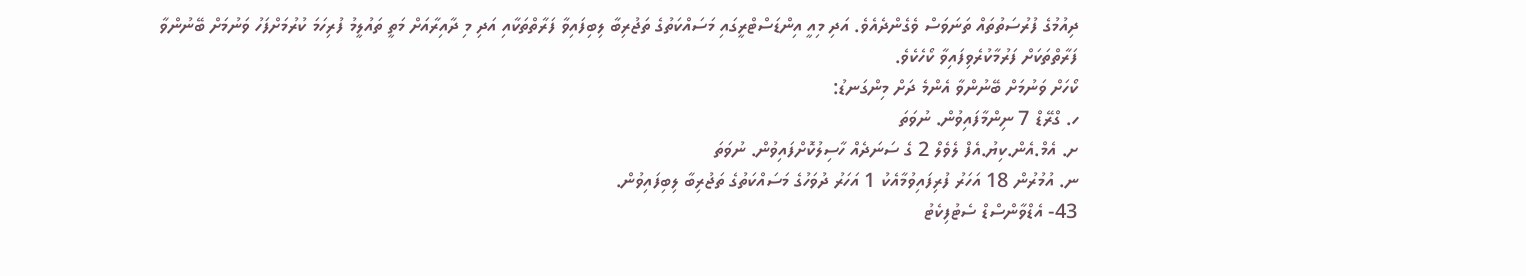ދިއުމުގެ ފުރުސަތުތައް ތަނަވަސް ވެގެންދެއެވެ. އަދި މިއީ އިންޑަސްޓްރީގައި މަސައްކަތުގެ ތަޖުރިބާ ލިބިފައިވާ ފަރާތްތަކާއި އަދި މި ދާއިރާއަށް މަތީ ތައުލީމު ފުރިހަމަ ކުރުމަށްފަހު ވަނުމަށް ބޭނުންވާ ފަރާތްތަކަށް ފަރުމާކުރެވިފައިވާ ކޯހެކެވެ.
ކޯހަށް ވަނުމަށް ބޭނުންވާ އެންމެ ދަށް މިންގަނޑު:
ހ. ގްރޭޑް 7 ނިންމާފައިވުން. ނުވަތަ
ށ. އެމް.އެން.ކިޔު.އެފް ލެވެލް 2 ގެ ސަނަދެއް ހާސިލުކޮށްފައިވުން. ނުވަތަ
ނ. އުމުރުން 18 އަހަރު ފުރިފައިވުމާއެކު 1 އަހަރު ދުވަހުގެ މަސައްކަތުގެ ތަޖުރިބާ ލިބިފައިވުން.
43- އެޑްވާންސްޑް ސެޓުފިކެޓު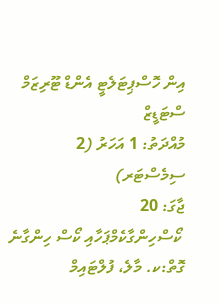އިން ހޮސްޕިޓަލެޓީ އެންޑް ޓޫރިޒަމް ސްޓަޑީޒް
މުއްދަތު: 1 އަހަރު (2 ސިމެސްޓަރ)
ޖާގަ: 20
 ކޯސްހިންގާކެމްޕަހާއި ކޯސް ހިންގާނެ ގޮތް:ކ. މާލެ، ފުލްޓައިމް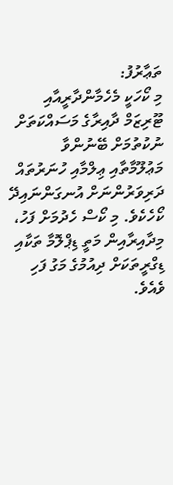ތަޢާރުފު:
މި ކޯހަކީ މެހެމާންދާރީއާއި ޓޫރިޒަމް ދާއިރާގެ މަސައްކަތަށް ނުކުތުމަށް ބޭނުންވާ މަޢުލޫމާތާއި ޢިލްމާއި ހުނަރުތައް ދަރިވަރުންނަށް އުނގަންނައިދޭ ކޯހެކެވެ. މި ކޯސް ހެދުމަށް ފަހު، މިދާއިރާއިން މަތީ ޑިޕްލޮމާ ތަކާއި ޑިގްރީތަކަށް ދިއުމުގެ މަގު ފަހި ވެއެވެ.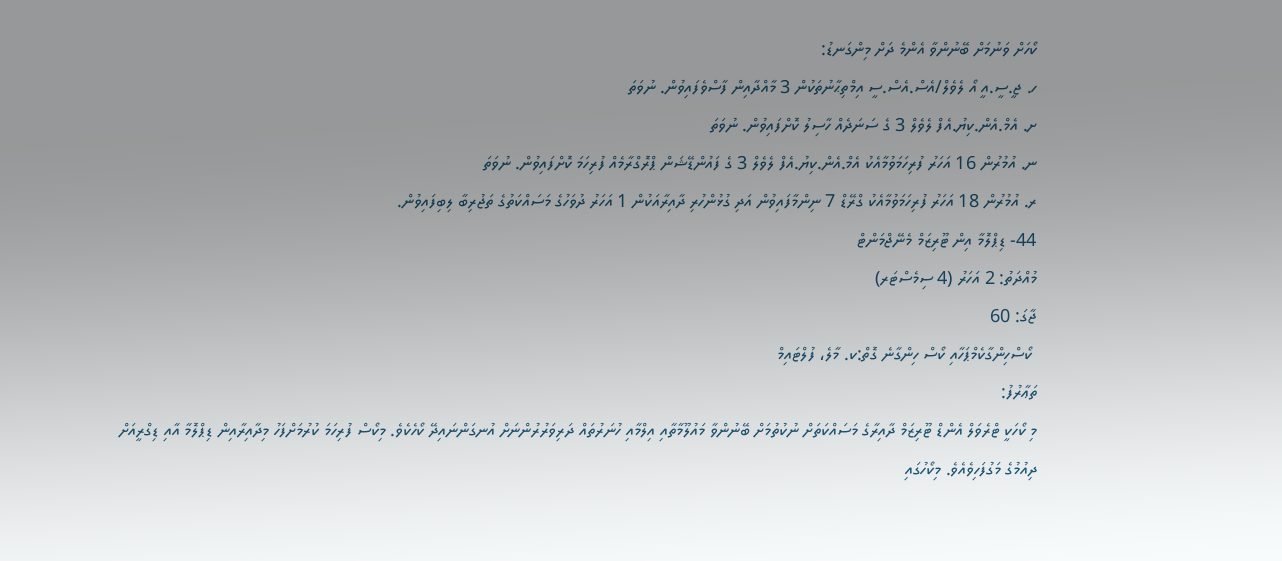ކޯހަށް ވަނުމަށް ބޭނުންވާ އެންމެ ދަށް މިންގަނޑު:
ހ. ޖީ.ސީ.އީ އޯ ލެވެލް/އެސް.އެސް.ސީ އިމްތިޙާނުތަކުން 3 މާއްދާއިން ފާސްވެފައިވުން. ނުވަތަ
ށ. އެމް.އެން.ކިޔު.އެފް ލެވެލް 3 ގެ ސަނަދެއް ހާސިލު ކޮށްފައިވުން. ނުވަތަ
ނ. އުމުރުން 16 އަހަރު ފުރިހަމަވުމާއެކު އެމް.އެން.ކިޔު.އެފް ލެވެލް 3 ގެ ފައުންޑޭޝަން ޕްރޮގްރާމެއް ފުރިހަމަ ކޮށްފައިވުން. ނުވަތަ
ރ. އުމުރުން 18 އަހަރު ފުރިހަމަވުމާއެކު ގްރޭޑް 7 ނިންމާފައިވުން އަދި ގުޅުންހުރި ދާއިރާއަކުން 1 އަހަރު ދުވަހުގެ މަސައްކަތުގެ ތަޖުރިބާ ލިބިފައިވުން.
44- ޑިޕްލޮމާ އިން ޓޫރިޒަމް މެނޭޖްމަންޓް
މުއްދަތު: 2 އަހަރު (4 ސިމެސްޓަރ)
ޖާގަ: 60
 ކޯސްހިންގާކެމްޕަހާއި ކޯސް ހިންގާނެ ގޮތް:ކ. މާލެ، ފުލްޓައިމް
ތަޢާރުފު:
މި ކޯހަކީ ޓްރެވަލް އެންޑް ޓޫރިޒަމް ދާއިރާގެ މަސައްކަތަށް ނުކުތުމަށް ބޭނުންވާ މައުލޫމާތާއި އިލްމާއި ހުނަރުތައް ދަރިވަރުރުންނަށް އުނގަންނައިދޭ ކޯހެކެވެ. މިކޯސް ފުރިހަމަ ކުރުމަށްފަހު މިދާއިރާއިން ޑިޕްލޮމާ އާއި ޑިގްރީއަށް ދިއުމުގެ މަގުފަހިވެއެވެ. މިކޯހުގައި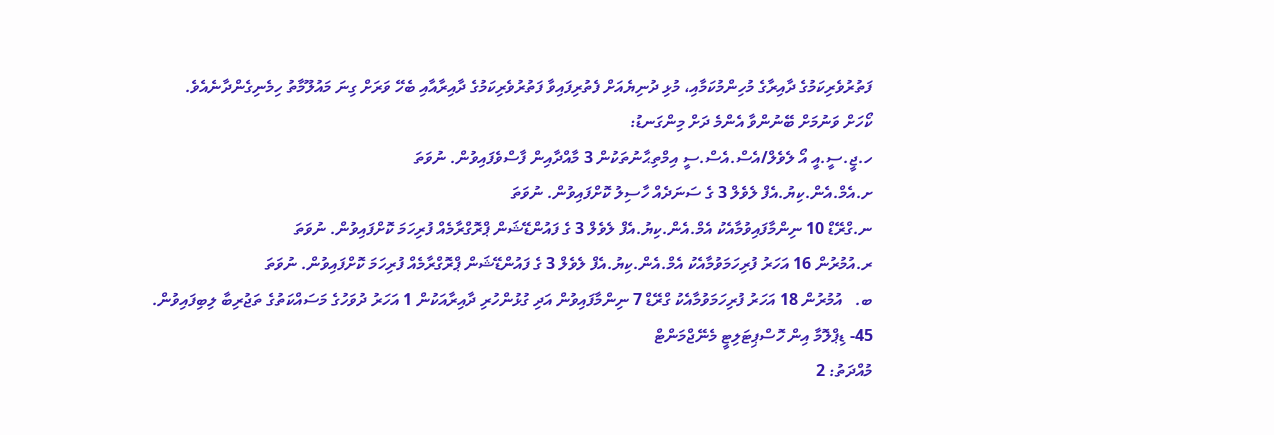ފަތުރުވެރިކަމުގެ ދާއިރާގެ މުހިންމުކަމާއި، މުޅި ދުނިޔެއަށް ފެތުރިފައިވާ ފަތުރުވެރިކަމުގެ ދާއިރާއާއި ބެހޭ ވަރަށް ގިނަ މައުލޫމާތު ހިމެނިގެންދާނެއެވެ.
ކޯހަށް ވަނުމަށް ބޭނުންވާ އެންމެ ދަށް މިންގަނޑު:
ހ.ޖީ.ސީ.އީ އޯ ލެވެލް/އެސް.އެސް.ސީ އިމްތިޙާނުތަކުން 3 މާއްދާއިން ފާސްވެފައިވުން. ނުވަތަ
ށ.އެމް.އެން.ކިޔު.އެފް ލެވެލް 3 ގެ ސަނަދެއް ހާސިލު ކޮށްފައިވުން. ނުވަތަ
ނ.ގްރޭޑް 10 ނިންމާފައިވުމާއެކު އެމް.އެން.ކިޔު.އެފް ލެވެލް 3 ގެ ފައުންޑޭޝަން ޕްރޮގްރާމެއް ފުރިހަމަ ކޮށްފައިވުން. ނުވަތަ
ރ.އުމުރުން 16 އަހަރު ފުރިހަމަވުމާއެކު އެމް.އެން.ކިޔު.އެފް ލެވެލް 3 ގެ ފައުންޑޭޝަން ޕްރޮގްރާމެއް ފުރިހަމަ ކޮށްފައިވުން. ނުވަތަ
ބ.   އުމުރުން 18 އަހަރު ފުރިހަމަވުމާއެކު ގްރޭޑް 7 ނިންމާފައިވުން އަދި ގުޅުންހުރި ދާއިރާއަކުން 1 އަހަރު ދުވަހުގެ މަސައްކަތުގެ ތަޖުރިބާ ލިބިފައިވުން.
45- ޑިޕްލޮމާ އިން ހޮސްޕިޓަލިޓީ މެނޭޖްމަންޓް
މުއްދަތު: 2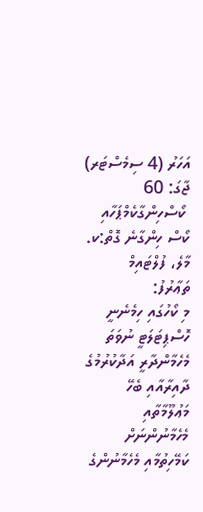އަހަރު (4 ސިމެސްޓަރ)
ޖާގަ: 60
 ކޯސްހިންގާކެމްޕަހާއި ކޯސް ހިންގާނެ ގޮތް:ކ. މާލެ، ފުލްޓައިމް
ތަޢާރުފު:
މި ކޯހުގައި ހިމެނެނީ ހޮސްޕިޓަލަޓީ ނުވަތަ މެހެމާންދާރީ އަދާކުރުމުގެ ދާއިރާއާއި ބެހޭ މަޢުލޫމާތާއި މެހެމާނުންނަށް ކަމޭހިތުމާއި މެހެމާނުންގެ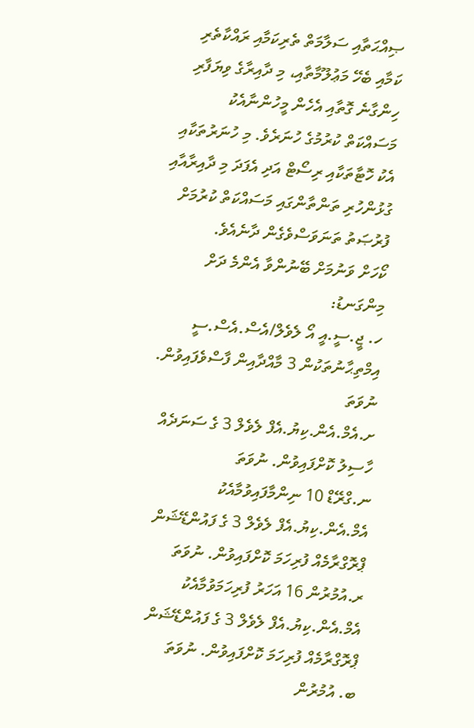ޞިއްޙަތާއި ސަލާމަތް ތެރިކަމާއި ރައްކާތެރި ކަމާއި ބެހޭ މަޢުލޫމާތާއި، މި ދާއިރާގެ ވިޔަފާރި ހިންގާނެ ގޮތާއި އެހެން މީހުންނާއެކު  މަސައްކަތް ކުރުމުގެ ހުނަރެވެ. މި ހުނަރުތަކާއި އެކު ހޮޓާތަކާއި ރިސޯޓް އަދި އެފަދަ މި ދާއިރާއާއި ގުޅުންހުރި ތަންތާންގައި މަސައްކަތް ކުރުމަށް ފުރުޞަތު ތަނަވަސްވެގެން ދާނެއެވެ.
ކޯހަށް ވަނުމަށް ބޭނުންވާ އެންމެ ދަށް މިންގަނޑު:
ހ. ޖީ.ސީ.އީ އޯ ލެވެލް/އެސް.އެސް.ސީ އިމްތިޙާނުތަކުން 3 މާއްދާއިން ފާސްވެފައިވުން. ނުވަތަ
ށ.އެމް.އެން.ކިޔު.އެފް ލެވެލް 3 ގެ ސަނަދެއް ހާސިލު ކޮށްފައިވުން. ނުވަތަ
ނ.ގްރޭޑް 10 ނިންމާފައިވުމާއެކު އެމް.އެން.ކިޔު.އެފް ލެވެލް 3 ގެ ފައުންޑޭޝަން ޕްރޮގްރާމެއް ފުރިހަމަ ކޮށްފައިވުން. ނުވަތަ
ރ.އުމުރުން 16 އަހަރު ފުރިހަމަވުމާއެކު އެމް.އެން.ކިޔު.އެފް ލެވެލް 3 ގެ ފައުންޑޭޝަން ޕްރޮގްރާމެއް ފުރިހަމަ ކޮށްފައިވުން. ނުވަތަ
ބ. އުމުރުން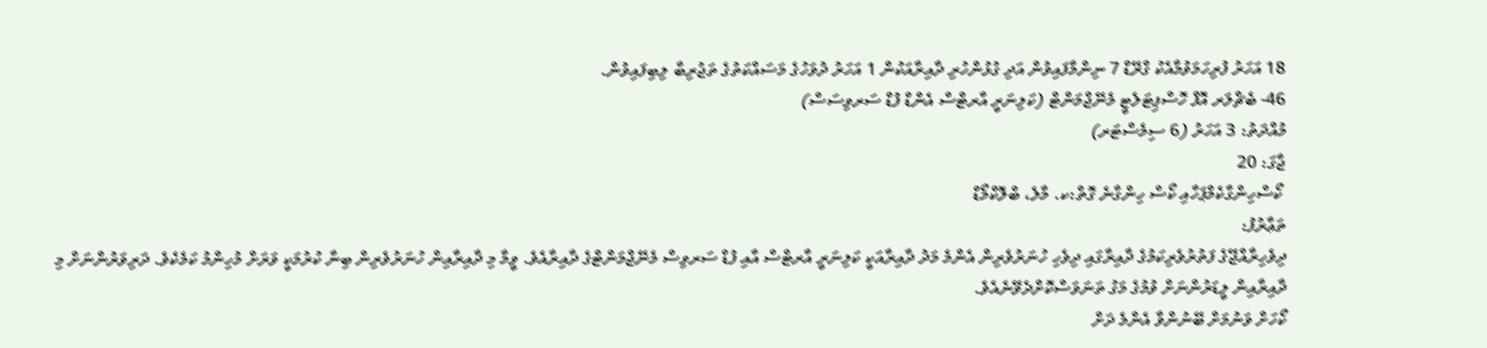18 އަހަރު ފުރިހަމަވުމާއެކު ގްރޭޑް 7 ނިންމާފައިވުން އަދި ގުޅުންހުރި ދާއިރާއަކުން 1 އަހަރު ދުވަހުގެ މަސައްކަތުގެ ތަޖުރިބާ ލިބިފައިވުން.
46- ބެޗްލަރ އޮފް ހޮސްޕިޓަލެޓީ މެނޭޖްމަންޓް (ކަލިނަރީ އާރޓްސް އެންޑް ފުޑް ސަރވިސަސް)
މުއްދަތު: 3 އަހަރު (6 ސިމެސްޓަރ)
ޖާގަ: 20
 ކޯސްހިންގާކެމްޕަހާއި ކޯސް ހިންގާނެ ގޮތް:ކ. މާލެ، ބްލޮކްމޯޑް
ތަޢާރުފު:
ދިވެހިރާއްޖޭގެ ފަތުރުވެރިކަމުގެ ދާއިރާގައި ދިވެހި ހުނަރުވެރިން އެންމެ މަދު ދާއިރާއަކީ ކަލިނަރީ އާރޓްސް އާއި ފުޑް ސަރވިސް މެނޭޖްމަންޓްގެ ދާއިރާއެވެ. ވީމާ މި ދާއިރާއިން ހުނަރުވެރިން ބިނާ ކުރުމަކީ ވަރަށް މުހިންމު ކަމެކެވެ. ދަރިވަރުންނަށް މި ދާއިރާއިން ލީޑަރުންނަށް ވުމުގެ މަގު ތަނަވަސްކޮށްދެވޭނެއެވެ.
ކޯހަށް ވަނުމަށް ބޭނުންވާ އެންމެ ދަށް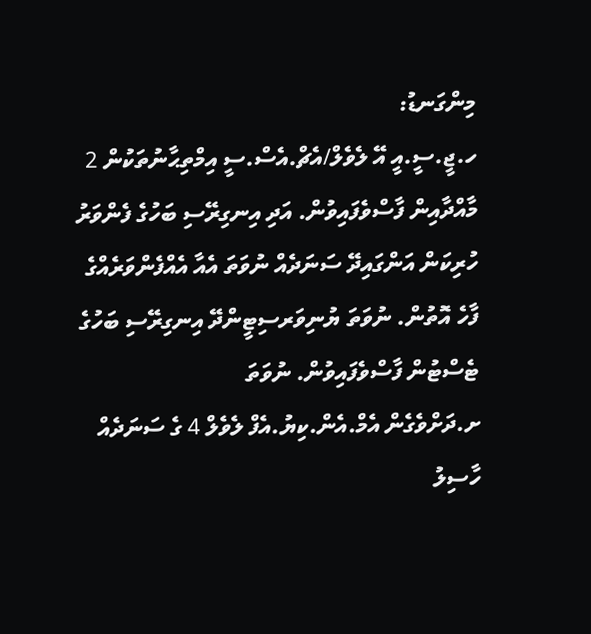މިންގަނޑު:
ހ.ޖީ.ސީ.އީ އޭ ލެވެލް/އެޗް.އެސް.ސީ އިމްތިޙާނުތަކުން 2 މާއްދާއިން ފާސްވެފައިވުން. އަދި އިނގިރޭސި ބަހުގެ ފެންވަރު ހުރިކަން އަންގައިދޭ ސަނަދެއް ނުވަތަ އެއާ އެއްފެންވަރެއްގެ ފާހެ އޮތުން. ނުވަތަ ޔުނިވަރސިޓީންދޭ އިނގިރޭސި ބަހުގެ ޓެސްޓުން ފާސްވެފައިވުން. ނުވަތަ
ށ.ދަށްވެގެން އެމް.އެން.ކިޔު.އެފް ލެވެލް 4 ގެ ސަނަދެއް ހާސިލު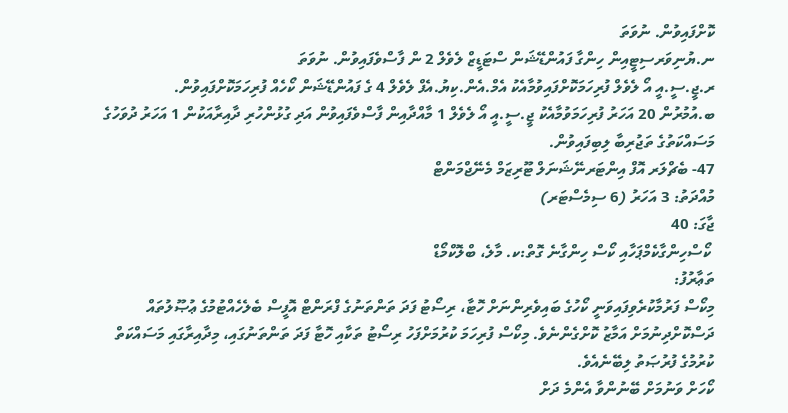ކޮށްފައިވުން. ނުވަތަ
ނ.ޔުނިވަރސިޓީއިން ހިންގާ ފައުންޑޭޝަން ސްޓަޑީޒް ލެވެލް 2 ން ފާސްވެފައިވުން. ނުވަތަ
ރ.ޖީ.ސީ.އީ އޯ ލެވެލް ފުރިހަމަކޮށްފައިވުމާއެކު އެމް.އެން.ކިޔު.އެފް ލެވެލް 4 ގެ ފައުންޑޭޝަން ކޯހެއް ފުރިހަމަކޮށްފައިވުން.
ބ.އުމުރުން 20 އަހަރު ފުރިހަމަވުމާއެކު ޖީ.ސީ.އީ އޯ ލެވެލް 1 މާއްދާއިން ފާސްވެފައިވުން އަދި ގުޅުންހުރި ދާއިރާއަކުން 1 އަހަރު ދުވަހުގެ މަސައްކަތުގެ ތަޖުރިބާ ލިބިފައިވުން.
47- ބެޗްލަރ އޮފް އިންޓަރނޭޝަނަލް ޓޫރިޒަމް މެނޭޖްމަންޓް
މުއްދަތު: 3 އަހަރު (6 ސިމެސްޓަރ)
ޖާގަ: 40
 ކޯސްހިންގާކެމްޕަހާއި ކޯސް ހިންގާނެ ގޮތް:ކ. މާލެ، ބްލޮކްމޯޑް
ތަޢާރުފު:
މިކޯސް ފަރުމާކުރެވިފައިވަނީ ކޯހުގެ ބައިވެރިންނަށް ހޮޓާ، ރިސޯޓު ފަދަ ތަންތަނުގެ ފްރަންޓް އޮފީސް ބެލެހެއްޓުމުގެ ޢުޞޫލުތައް ދަސްކޮށްދިނުމަށް އަމާޒު ކޮށްގެންނެވެ. މިކޯސް ފުރިހަމަ ކުރުމަށްފަހު ރިސޯޓު ތަކާއި ހޮޓާ ފަދަ ތަންތަނުގައި، މިދާއިރާގައި މަސައްކަތް ކުރުމުގެ ފުރުޞަތު ލިބޭނެއެވެ.
ކޯހަށް ވަނުމަށް ބޭނުންވާ އެންމެ ދަށް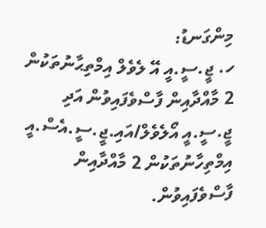މިންގަނޑު:
ހ. ޖީ.ސީ.އީ އޭ ލެވެލް އިމްތިޙާނުތަކުން 2 މާއްދާއިން ފާސްވެފައިވުން އަދި ޖީ.ސީ.އީ އޯލެވެލް/އައި.ޖީ.ސީ.އެސް.އީ އިމްތިހާނުތަކުން 2 މާއްދާއިން ފާސްވެފައިވުން.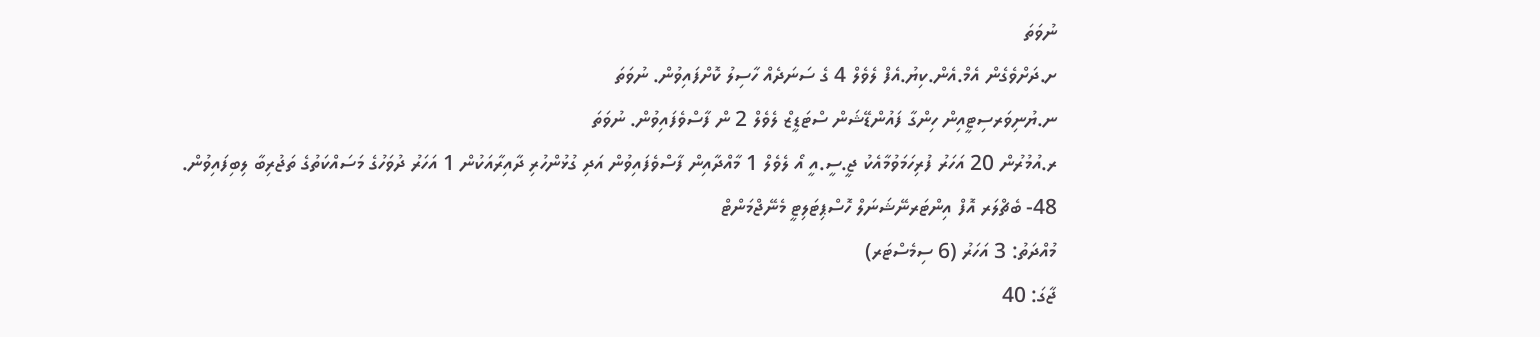ނުވަތަ
ށ.ދަށްވެގެން އެމް.އެން.ކިޔު.އެފް ލެވެލް 4 ގެ ސަނަދެއް ހާސިލު ކޮށްފައިވުން. ނުވަތަ
ނ.ޔުނިވަރސިޓީއިން ހިންގާ ފައުންޑޭޝަން ސްޓަޑީޒް ލެވެލް 2 ން ފާސްވެފައިވުން. ނުވަތަ
ރ.އުމުރުން 20 އަހަރު ފުރިހަމަވުމާއެކު ޖީ.ސީ.އީ އޯ ލެވެލް 1 މާއްދާއިން ފާސްވެފައިވުން އަދި ގުޅުންހުރި ދާއިރާއަކުން 1 އަހަރު ދުވަހުގެ މަސައްކަތުގެ ތަޖުރިބާ ލިބިފައިވުން.
48- ބެޗްލަރ އޮފް އިންޓަރނޭޝަނަލް ހޮސްޕިޓަލިޓީ މެނޭޖްމަންޓް
މުއްދަތު: 3 އަހަރު (6 ސިމެސްޓަރ)
ޖާގަ: 40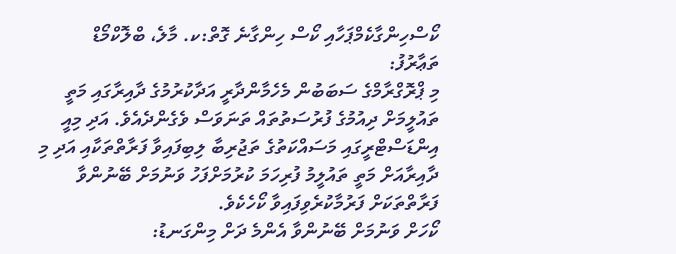ކޯސްހިންގާކެމްޕަހާއި ކޯސް ހިންގާނެ ގޮތް:ކ. މާލެ، ބްލޮކްމޯޑް
ތަޢާރުފު:
މި ޕްރޮގްރާމްގެ ސަބަބުން މެހެމާންދާރީ އަދާކުރުމުގެ ދާއިރާގައި މަތީ ތައުލީމަށް ދިއުމުގެ ފުރުސަތުތައް ތަނަވަސް ވެގެންދެއެވެ. އަދި މިއީ އިންޑަސްޓްރީގައި މަސައްކަތުގެ ތަޖުރިބާ ލިބިފައިވާ ފަރާތްތަކާއި އަދި މި ދާއިރާއަށް މަތީ ތައުލީމު ފުރިހަމަ ކުރުމަށްފަހު ވަނުމަށް ބޭނުންވާ ފަރާތްތަކަށް ފަރުމާކުރެވިފައިވާ ކޯހެކެވެ.
ކޯހަށް ވަނުމަށް ބޭނުންވާ އެންމެ ދަށް މިންގަނޑު: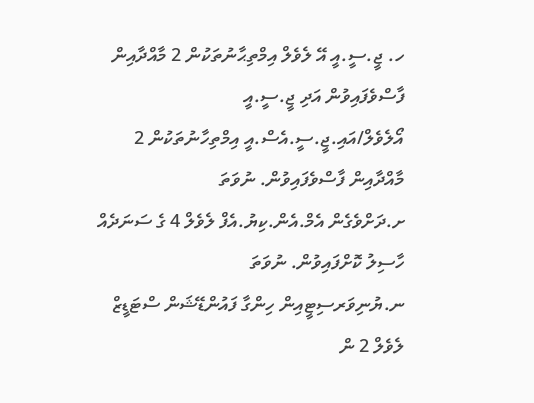ހ. ޖީ.ސީ.އީ އޭ ލެވެލް އިމްތިޙާނުތަކުން 2 މާއްދާއިން ފާސްވެފައިވުން އަދި ޖީ.ސީ.އީ އޯލެވެލް/އައި.ޖީ.ސީ.އެސް.އީ އިމްތިހާނުތަކުން 2 މާއްދާއިން ފާސްވެފައިވުން. ނުވަތަ
ށ.ދަށްވެގެން އެމް.އެން.ކިޔު.އެފް ލެވެލް 4 ގެ ސަނަދެއް ހާސިލު ކޮށްފައިވުން. ނުވަތަ
ނ.ޔުނިވަރސިޓީއިން ހިންގާ ފައުންޑޭޝަން ސްޓަޑީޒް ލެވެލް 2 ން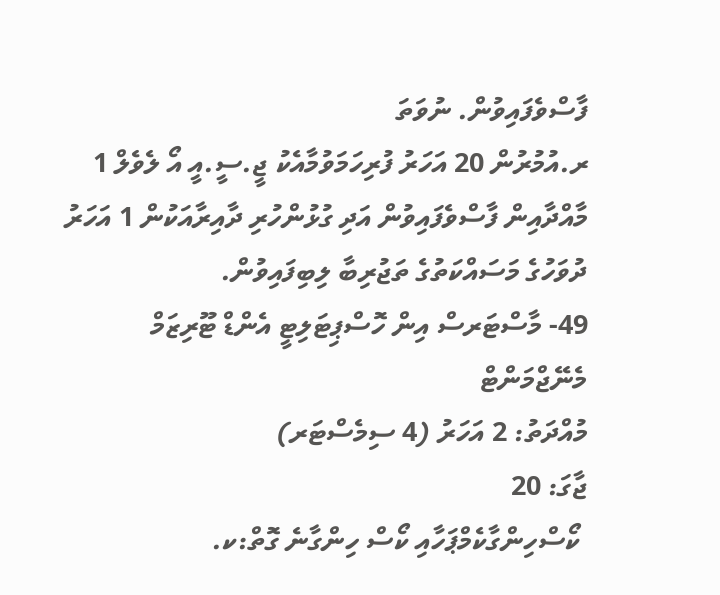ފާސްވެފައިވުން. ނުވަތަ
ރ.އުމުރުން 20 އަހަރު ފުރިހަމަވުމާއެކު ޖީ.ސީ.އީ އޯ ލެވެލް 1 މާއްދާއިން ފާސްވެފައިވުން އަދި ގުޅުންހުރި ދާއިރާއަކުން 1 އަހަރު ދުވަހުގެ މަސައްކަތުގެ ތަޖުރިބާ ލިބިފައިވުން.
49- މާސްޓަރސް އިން ހޮސްޕިޓަލިޓީ އެންޑް ޓޫރިޒަމް މެނޭޖްމަންޓް
މުއްދަތު: 2 އަހަރު (4 ސިމެސްޓަރ)
ޖާގަ: 20
 ކޯސްހިންގާކެމްޕަހާއި ކޯސް ހިންގާނެ ގޮތް:ކ.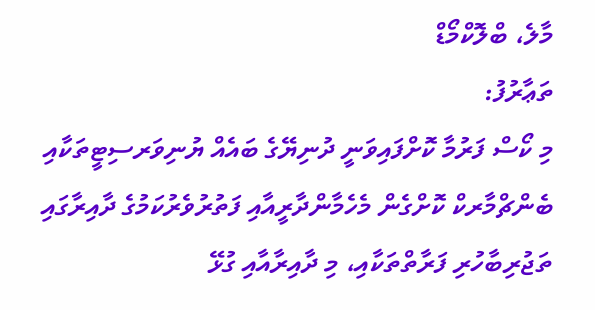މާލެ، ބްލޮކްމޯޑް
ތަޢާރުފު:
މި ކޯސް ފަރުމާ ކޮށްފައިވަނީ ދުނިޔޭގެ ބައެއް ޔުނިވަރސިޓީތަކާއި ބެންޗްމާރކް ކޮށްގެން މެހެމާންދާރީއާއި ފަތުރުވެރުކަމުގެ ދާއިރާގައި ތަޖުރިބާހުރި ފަރާތްތަކާއި، މި ދާއިރާއާއި ގުޅޭ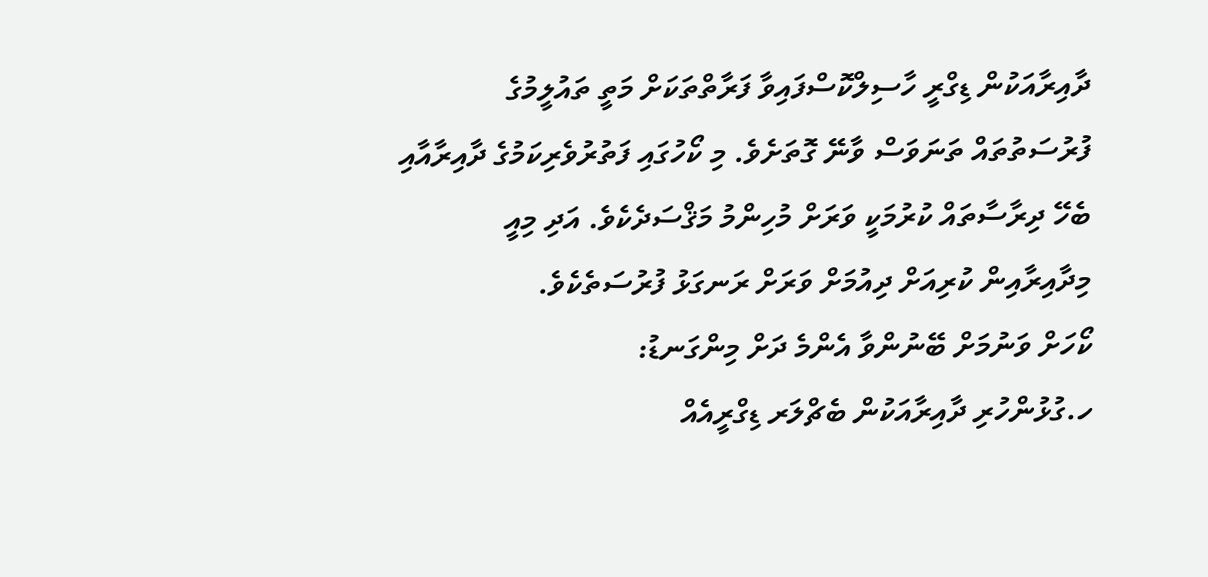ދާއިރާއަކުން ޑިގްރީ ހާސިލްކޮސްފައިވާ ފަރާތްތަކަށް މަތީ ތައުލީމުގެ ފުރުސަތުތައް ތަނަވަސް ވާނޭ ގޮތަށެވެ. މި ކޯހުގައި ފަތުރުވެރިކަމުގެ ދާއިރާއާއި ބެހޭ ދިރާސާތައް ކުރުމަކީ ވަރަށް މުހިންމު މަޤްސަދެކެވެ. އަދި މިއީ މިދާއިރާއިން ކުރިއަށް ދިއުމަށް ވަރަށް ރަނގަޅު ފުރުސަތެކެވެ.
ކޯހަށް ވަނުމަށް ބޭނުންވާ އެންމެ ދަށް މިންގަނޑު:
ހ.ގުޅުންހުރި ދާއިރާއަކުން ބެޗްލަރ ޑިގްރީއެއް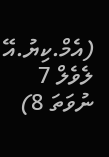(އެމް.ކިޔު.އޭ ލެވެލް 7 ނުވަތަ 8)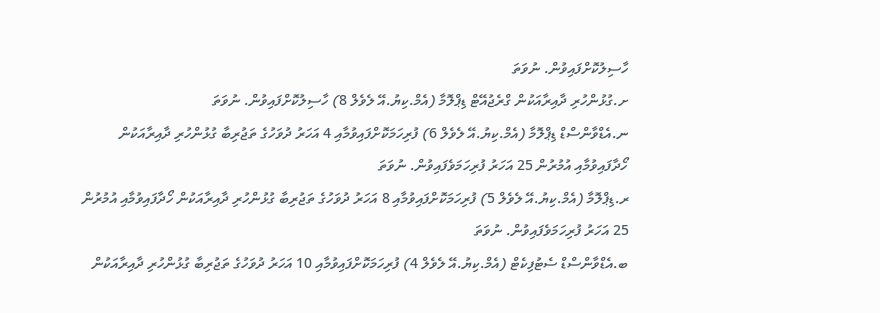ހާސިލުކޮށްފައިވުން. ނުވަތަ
ށ.ގުޅުންހުރި ދާއިރާއަކުން ގްރެޖުއޭޓް ޑިޕްލޮމާ (އެމް.ކިޔު.އޭ ލެވެލް 8) ހާސިލުކޮށްފައިވުން. ނުވަތަ
ނ.އެޑްވާންސްޑް ޑިޕްލޮމާ (އެމް.ކިޔު.އޭ ލެވެލް 6) ފުރިހަމަކޮށްފައިވުމާއި 4 އަހަރު ދުވަހުގެ ތަޖުރިބާ ގުޅުންހުރި ދާއިރާއަކުން ހޯދާފައިވުމާއި އުމުރުން 25 އަހަރު ފުރިހަމަވެފައިވުން. ނުވަތަ
ރ.ޑިޕްލޮމާ (އެމް.ކިޔު.އޭ ލެވެލް 5) ފުރިހަމަކޮށްފައިވުމާއި 8 އަހަރު ދުވަހުގެ ތަޖުރިބާ ގުޅުންހުރި ދާއިރާއަކުން ހޯދާފައިވުމާއި އުމުރުން 25 އަހަރު ފުރިހަމަވެފައިވުން. ނުވަތަ
ބ.އެޑްވާންސްޑް ސެޓުފިކެޓް (އެމް.ކިޔު.އޭ ލެވެލް 4) ފުރިހަމަކޮށްފައިވުމާއި 10 އަހަރު ދުވަހުގެ ތަޖުރިބާ ގުޅުންހުރި ދާއިރާއަކުން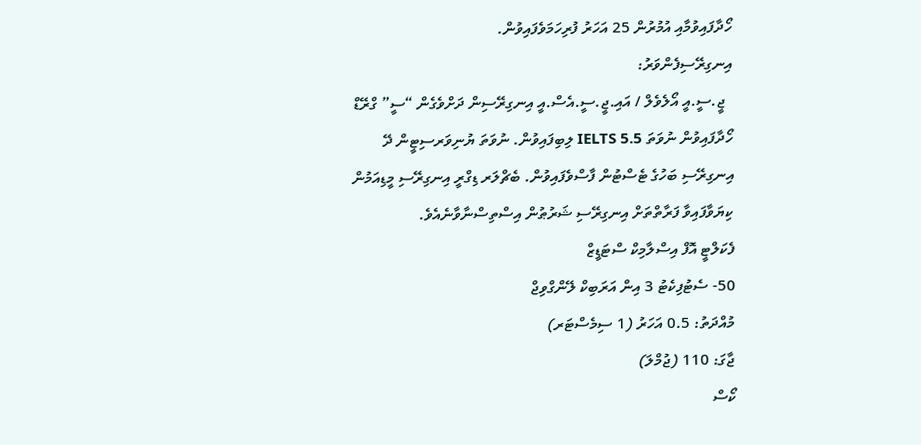ހޯދާފައިވުމާއި އުމުރުން 25 އަހަރު ފުރިހަމަވެފައިވުން.
އިނގިރޭސިފެންވަރު:
  ޖީ.ސީ.އީ އޯލެވެލް / އައި.ޖީ.ސީ.އެސް.އީ އިނގިރޭސިން ދަށްވެގެން “ސީ” ގްރޭޑް ހޯދާފައިވުން ނުވަތަ IELTS 5.5 ލިބިފައިވުން. ނުވަތަ ޔުނިވަރސިޓީން ދޭ އިނގިރޭސި ބަހުގެ ޓެސްޓުން ފާސްވެފައިވުން. ބެޗްލަރ ޑިގްރީ އިނގިރޭސި މީޑިއަމުން ކިޔަވާފައިވާ ފަރާތްތަށް އިނގިރޭސި ޝަރުޠުން އިސްތިސްނާވާނެއެވެ.
ފެކަލްޓީ އޮފް އިސްލާމިކް ސްޓަޑީޒް
50- ސެޓުފިކެޓު 3 އިން އަރަބިކް ލޭންގްވިޖް
މުއްދަތު: 0.5 އަހަރު (1 ސިމެސްޓަރ)
ޖާގަ: 110 (ޖުމްލަ)
ކޯސް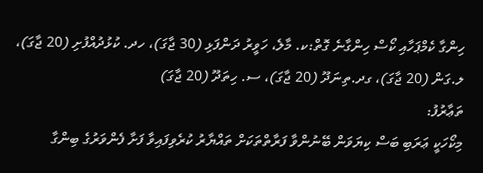ހިންގާ ކެމްޕަހާއި ކޯސް ހިންގާނެ ގޮތް:ކ. މާލެ، ހަވީރު ދަންފަޅި (30 ޖާގަ)، ހދ. ކުޅުދުއްފުށި (20 ޖާގަ)، ލ.ގަން (20 ޖާގަ)، ގދ.ތިނަދޫ (20 ޖާގަ)، ސ. ހިތަދޫ (20 ޖާގަ)
ތަޢާރުފު:
މިކޯހަކީ ޢަރަބި ބަސް ކިޔަވަން ބޭނުންވާ ފަރާތްތަކަށް ތައްޔާރު ކުރެވިފައިވާ ފަށާ ފެންވަރުގެ ބިންގާ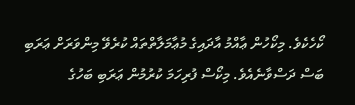ކޯހެކެވެ. މިކޯހުން ޢާއްމު އާދައިގެ މުޢާމަލާތްތައް ކުރެވޭ މިންވަރަށް ޢަރަބި ބަސް ދަސްވާނެއެވެ. މިކޯސް ފުރިހަމަ ކުރުމުން ޢަރަބި ބަހުގެ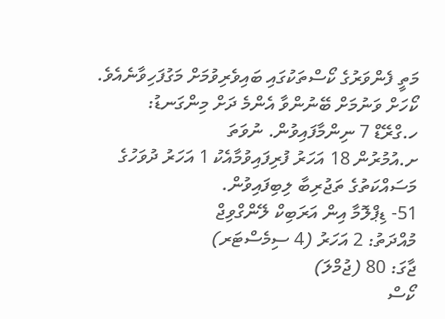މަތީ ފެންވަރުގެ ކޯސްތަކުގައި ބައިވެރިވުމަށް މަގުފަހިވާނެއެވެ.
ކޯހަށް ވަނުމަށް ބޭނުންވާ އެންމެ ދަށް މިންގަނޑު:
ހ.ގްރޭޑް 7 ނިންމާފައިވުން. ނުވަތަ
ށ.އުމުރުން 18 އަހަރު ފުރިފައިވުމާއެކު 1 އަހަރު ދުވަހުގެ މަސައްކަތުގެ ތަޖުރިބާ ލިބިފައިވުން.
51- ޑިޕްލޮމާ އިން އަރަބިކް ލޭންގްވިޖް
މުއްދަތު: 2 އަހަރު (4 ސިމެސްޓަރ)
ޖާގަ: 80 (ޖުމްލަ)
ކޯސް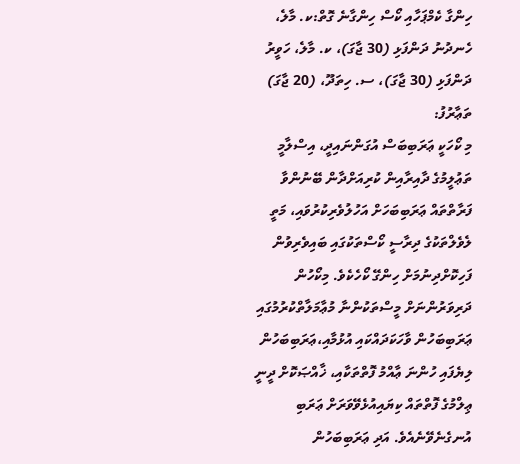ހިންގާ ކެމްޕަހާއި ކޯސް ހިންގާނެ ގޮތް:ކ. މާލެ، ހެނދުނު ދަންފަޅި (30 ޖާގަ)، ކ. މާލެ، ހަވީރު ދަންފަޅި (30 ޖާގަ)، ސ. ހިތަދޫ، (20 ޖާގަ)
ތަޢާރުފު:
މި ކޯހަކީ ޢަރަބިބަސް އުގަންނައިދީ، އިސްލާމީ ތަޢުލީމުގެ ދާއިރާއިން ކުރިއަށްދާން ބޭނުންވާ ފަރާތްތައް ޢަރަބިބަހަށް އަހުލުވެރިކުރުވައި، މަތީ ލެވެލްތަކުގެ ދިރާސީ ކޯސްތަކުގައި ބައިވެރިވުން ފަހިކޮށްދިނުމަށް ހިންގޭ ކޯހެކެވެ. މިކޯހުން ދަރިވަރުންނަށް މީސްތަކުންނާ މުޢާމަލާތްކުރުމުގައި ޢަރަބިބަހުން ވާހަކަދައްކައި އުޅުމާއި،ޢަރަބިބަހުން ލިޔެފައި ހުންނަ ޢާއްމު ފޮތްތަކާއި، ޚާއްޞަކޮށް ދީނީ ޢިލްމުގެ ފޮތްތައް ކިޔައިއުޅެވޭވަރަށް ޢަރަބި އުނގެނެވޭނެއެވެ. އަދި ޢަރަބިބަހުން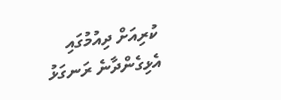ކުރިއަށް ދިއުމުގައި އެޅިގެންދާނެ ރަނގަޅު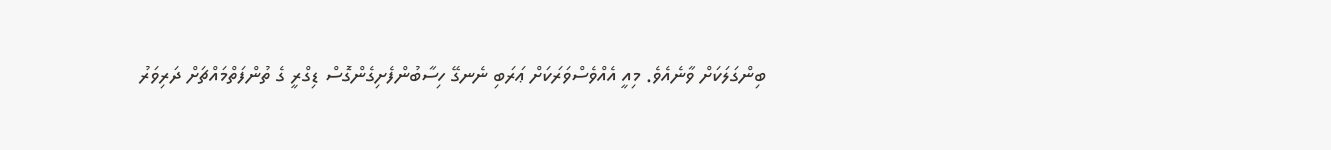ބިންގަލަކަށް ވާނެއެވެ. މިއީ އެއްވެސްވަރަކަށް ޢަރަބި ނެނގޭ ހިސާބުންފެށިގެންގޮސް ޑިގްރީ ގެ ތުންފަތްމައްޗަށް ދަރިވަރު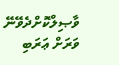ވާޞިލްކޮށްދެވޭނޭ ވަރަށް ޢަރަބި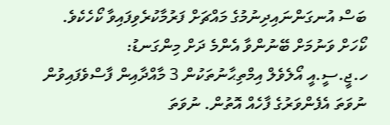ބަސް އުނގަންނައިދިނުމުގެ މައްޗަށް ފަރުމާކުރެވިފައިވާ ކޯހެކެވެ.
ކޯހަށް ވަނުމަށް ބޭނުންވާ އެންމެ ދަށް މިންގަނޑު:
ހ.ޖީ.ސީ.އީ އޯލެވެލް އިމްތިޙާނުތަކުން 3 މާއްދާއިން ފާސްވެފައިވުން ނުވަތަ އެފެންވަރުގެ ފާހެއް އޮތުން. ނުވަތަ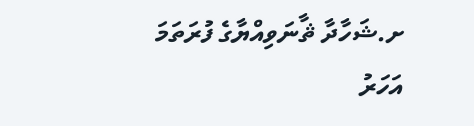ށ.ޝަހާދާ ޘާނަވިއްޔާގެ ފުރަތަމަ އަހަރު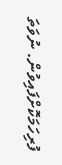ފުރިހަމަކޮށްފައިވުން. ނުވަތަ